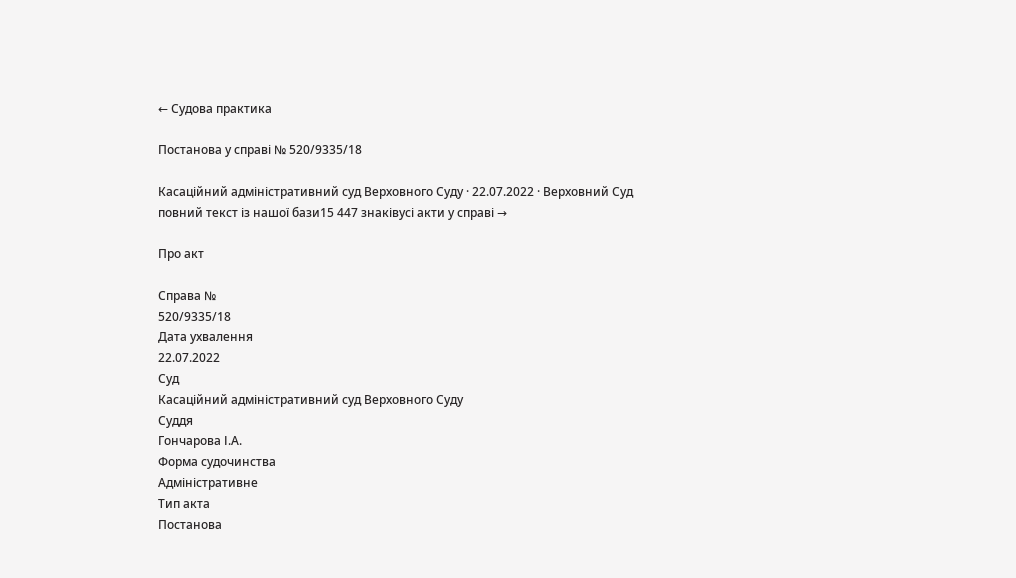← Судова практика

Постанова у справі № 520/9335/18

Касаційний адміністративний суд Верховного Суду · 22.07.2022 · Верховний Суд
повний текст із нашої бази15 447 знаківусі акти у справі →

Про акт

Справа №
520/9335/18
Дата ухвалення
22.07.2022
Суд
Касаційний адміністративний суд Верховного Суду
Суддя
Гончарова І.А.
Форма судочинства
Адміністративне
Тип акта
Постанова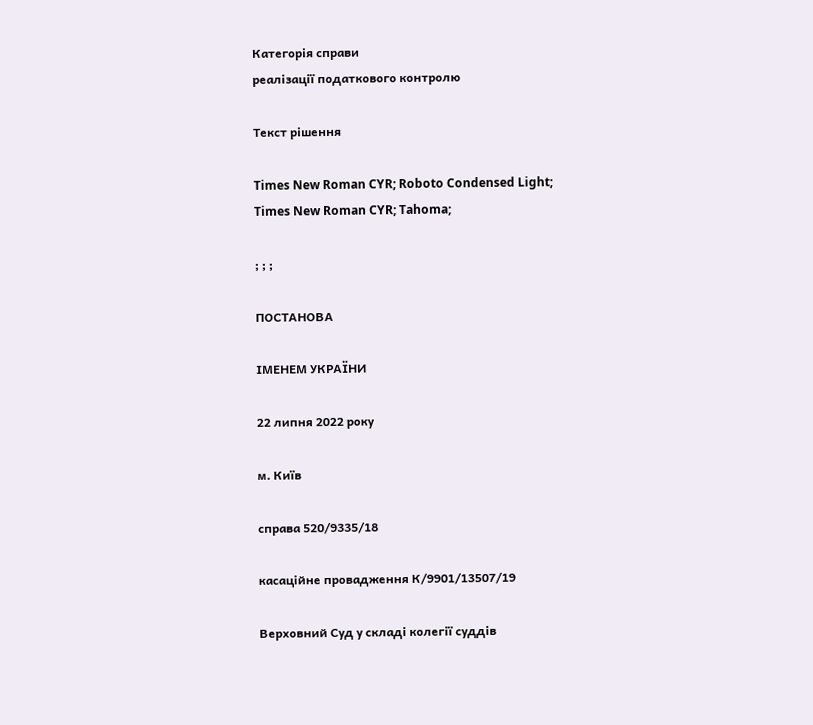Категорія справи
реалізації податкового контролю

Текст рішення

Times New Roman CYR; Roboto Condensed Light; Times New Roman CYR; Tahoma;

; ; ;

ПОСТАНОВА

ІМЕНЕМ УКРАЇНИ

22 липня 2022 року

м. Київ

справа 520/9335/18

касаційне провадження К/9901/13507/19

Верховний Суд у складі колегії суддів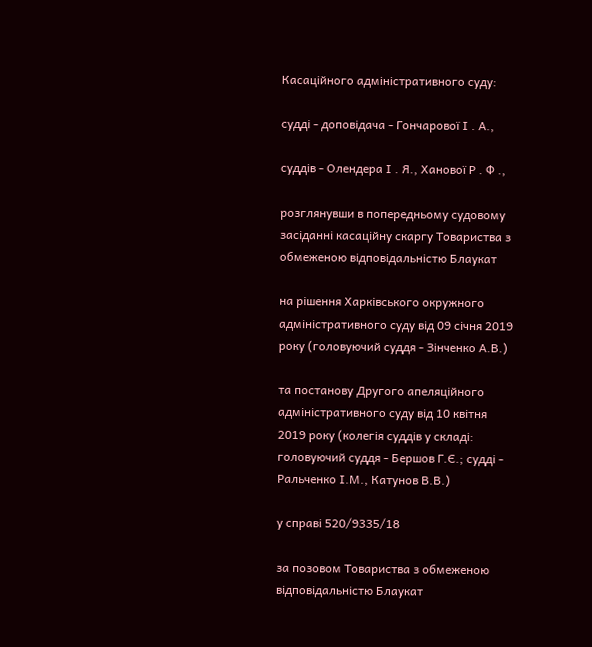Касаційного адміністративного суду:

судді - доповідача - Гончарової І . А.,

суддів - Олендера І . Я., Ханової Р . Ф .,

розглянувши в попередньому судовому засіданні касаційну скаргу Товариства з обмеженою відповідальністю Блаукат

на рішення Харківського окружного адміністративного суду від 09 січня 2019 року (головуючий суддя - Зінченко А.В.)

та постанову Другого апеляційного адміністративного суду від 10 квітня 2019 року (колегія суддів у складі: головуючий суддя - Бершов Г.Є.; судді - Ральченко І.М., Катунов В.В.)

у справі 520/9335/18

за позовом Товариства з обмеженою відповідальністю Блаукат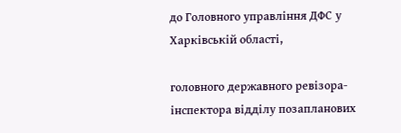до Головного управління ДФС у Харківській області,

головного державного ревізора-інспектора відділу позапланових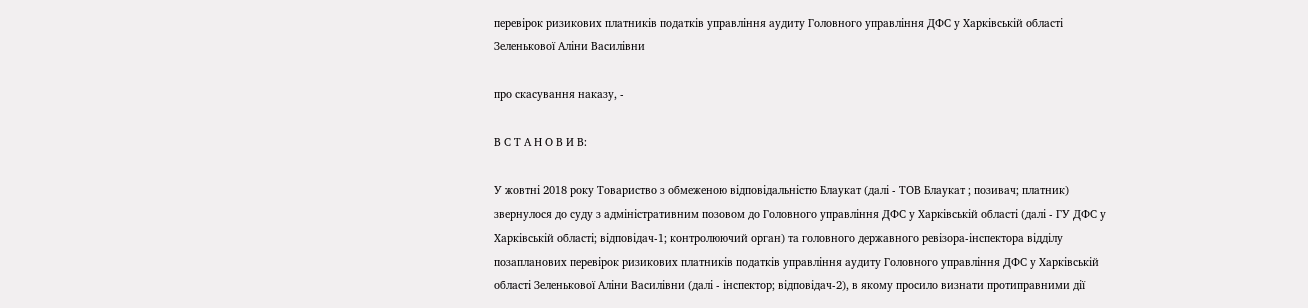перевірок ризикових платників податків управління аудиту Головного управління ДФС у Харківській області Зеленькової Аліни Василівни

про скасування наказу, -

В С Т А Н О В И В:

У жовтні 2018 року Товариство з обмеженою відповідальністю Блаукат (далі - ТОВ Блаукат ; позивач; платник) звернулося до суду з адміністративним позовом до Головного управління ДФС у Харківській області (далі - ГУ ДФС у Харківській області; відповідач-1; контролюючий орган) та головного державного ревізора-інспектора відділу позапланових перевірок ризикових платників податків управління аудиту Головного управління ДФС у Харківській області Зеленькової Аліни Василівни (далі - інспектор; відповідач-2), в якому просило визнати протиправними дії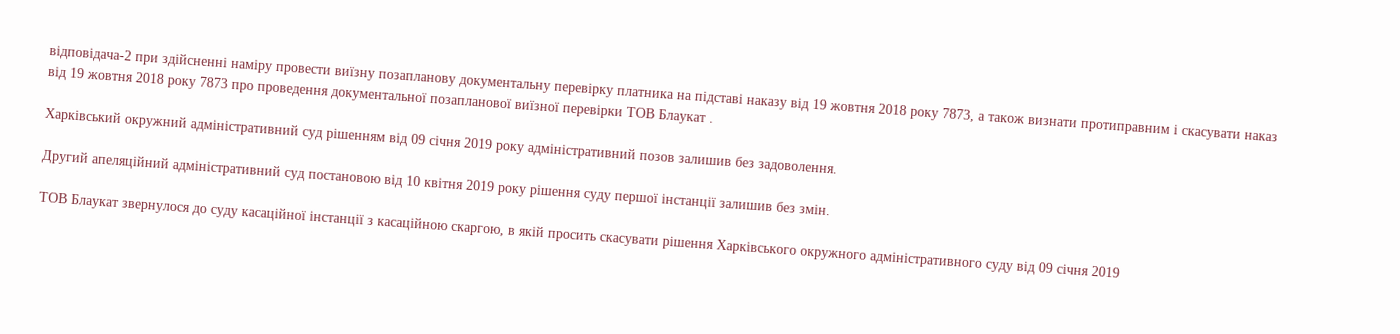відповідача-2 при здійсненні наміру провести виїзну позапланову документальну перевірку платника на підставі наказу від 19 жовтня 2018 року 7873, а також визнати протиправним і скасувати наказ від 19 жовтня 2018 року 7873 про проведення документальної позапланової виїзної перевірки ТОВ Блаукат .

Харківський окружний адміністративний суд рішенням від 09 січня 2019 року адміністративний позов залишив без задоволення.

Другий апеляційний адміністративний суд постановою від 10 квітня 2019 року рішення суду першої інстанції залишив без змін.

ТОВ Блаукат звернулося до суду касаційної інстанції з касаційною скаргою, в якій просить скасувати рішення Харківського окружного адміністративного суду від 09 січня 2019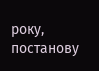року, постанову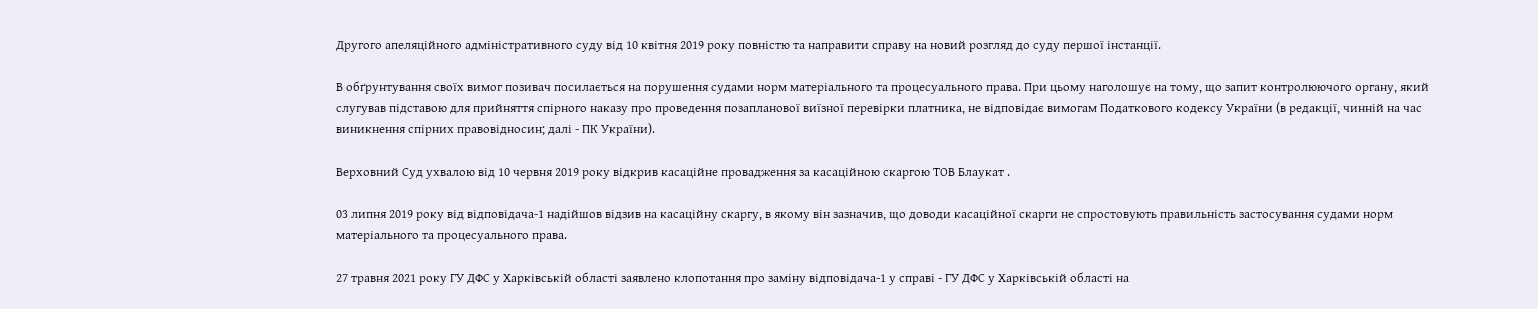Другого апеляційного адміністративного суду від 10 квітня 2019 року повністю та направити справу на новий розгляд до суду першої інстанції.

В обґрунтування своїх вимог позивач посилається на порушення судами норм матеріального та процесуального права. При цьому наголошує на тому, що запит контролюючого органу, який слугував підставою для прийняття спірного наказу про проведення позапланової виїзної перевірки платника, не відповідає вимогам Податкового кодексу України (в редакції, чинній на час виникнення спірних правовідносин; далі - ПК України).

Верховний Суд ухвалою від 10 червня 2019 року відкрив касаційне провадження за касаційною скаргою ТОВ Блаукат .

03 липня 2019 року від відповідача-1 надійшов відзив на касаційну скаргу, в якому він зазначив, що доводи касаційної скарги не спростовують правильність застосування судами норм матеріального та процесуального права.

27 травня 2021 року ГУ ДФС у Харківській області заявлено клопотання про заміну відповідача-1 у справі - ГУ ДФС у Харківській області на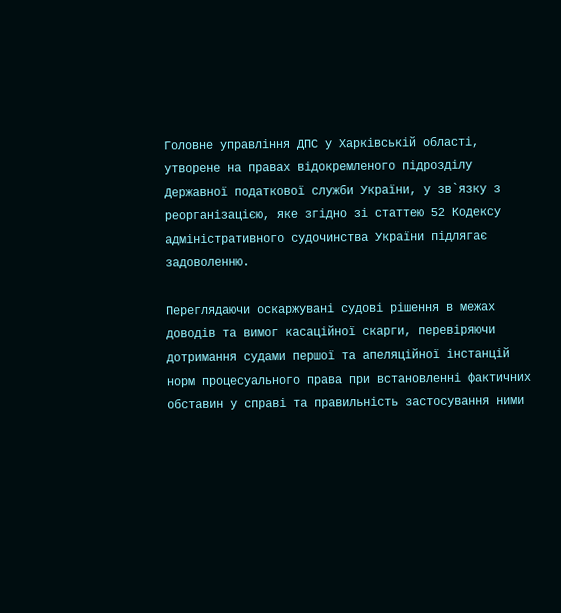Головне управління ДПС у Харківській області, утворене на правах відокремленого підрозділу Державної податкової служби України, у зв`язку з реорганізацією, яке згідно зі статтею 52 Кодексу адміністративного судочинства України підлягає задоволенню.

Переглядаючи оскаржувані судові рішення в межах доводів та вимог касаційної скарги, перевіряючи дотримання судами першої та апеляційної інстанцій норм процесуального права при встановленні фактичних обставин у справі та правильність застосування ними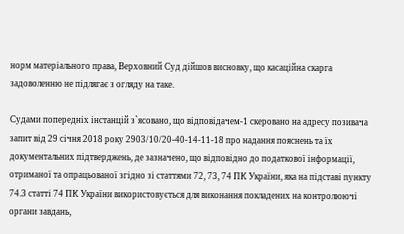норм матеріального права, Верховний Суд дійшов висновку, що касаційна скарга задоволенню не підлягає з огляду на таке.

Судами попередніх інстанцій з`ясовано, що відповідачем-1 скеровано на адресу позивача запит від 29 січня 2018 року 2903/10/20-40-14-11-18 про надання пояснень та їх документальних підтверджень, де зазначено, що відповідно до податкової інформації, отриманої та опрацьованої згідно зі статтями 72, 73, 74 ПК України, яка на підставі пункту 74.3 статті 74 ПК України використовується для виконання покладених на контролюючі органи завдань,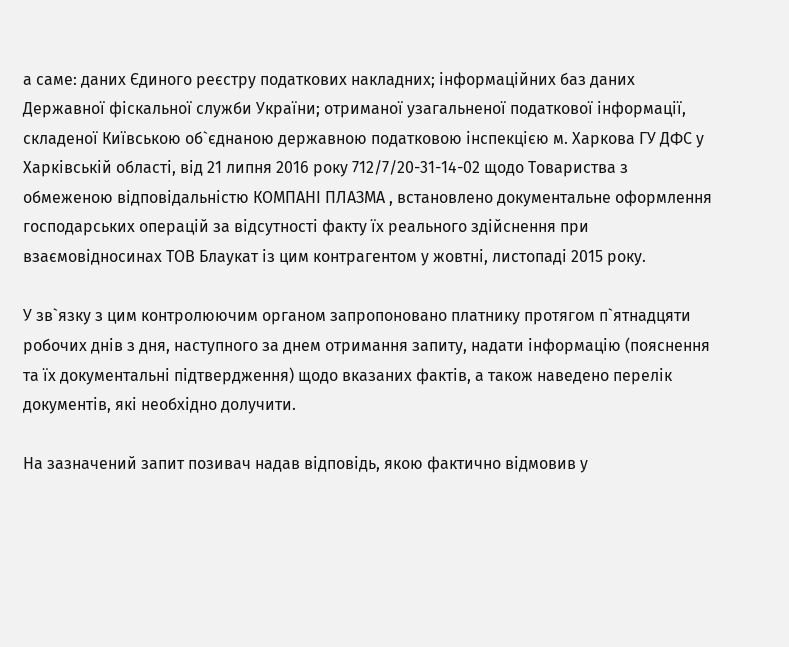а саме: даних Єдиного реєстру податкових накладних; інформаційних баз даних Державної фіскальної служби України; отриманої узагальненої податкової інформації, складеної Київською об`єднаною державною податковою інспекцією м. Харкова ГУ ДФС у Харківській області, від 21 липня 2016 року 712/7/20-31-14-02 щодо Товариства з обмеженою відповідальністю КОМПАНІ ПЛАЗМА , встановлено документальне оформлення господарських операцій за відсутності факту їх реального здійснення при взаємовідносинах ТОВ Блаукат із цим контрагентом у жовтні, листопаді 2015 року.

У зв`язку з цим контролюючим органом запропоновано платнику протягом п`ятнадцяти робочих днів з дня, наступного за днем отримання запиту, надати інформацію (пояснення та їх документальні підтвердження) щодо вказаних фактів, а також наведено перелік документів, які необхідно долучити.

На зазначений запит позивач надав відповідь, якою фактично відмовив у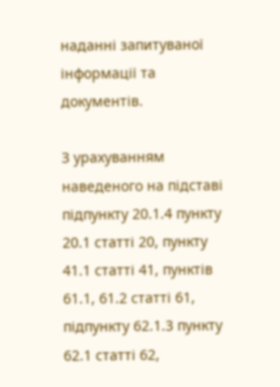наданні запитуваної інформації та документів.

З урахуванням наведеного на підставі підпункту 20.1.4 пункту 20.1 статті 20, пункту 41.1 статті 41, пунктів 61.1, 61.2 статті 61, підпункту 62.1.3 пункту 62.1 статті 62,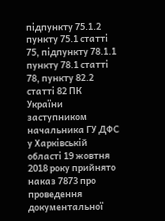підпункту 75.1.2 пункту 75.1 статті 75, підпункту 78.1.1 пункту 78.1 статті 78, пункту 82.2 статті 82 ПК України заступником начальника ГУ ДФС у Харківській області 19 жовтня 2018 року прийнято наказ 7873 про проведення документальної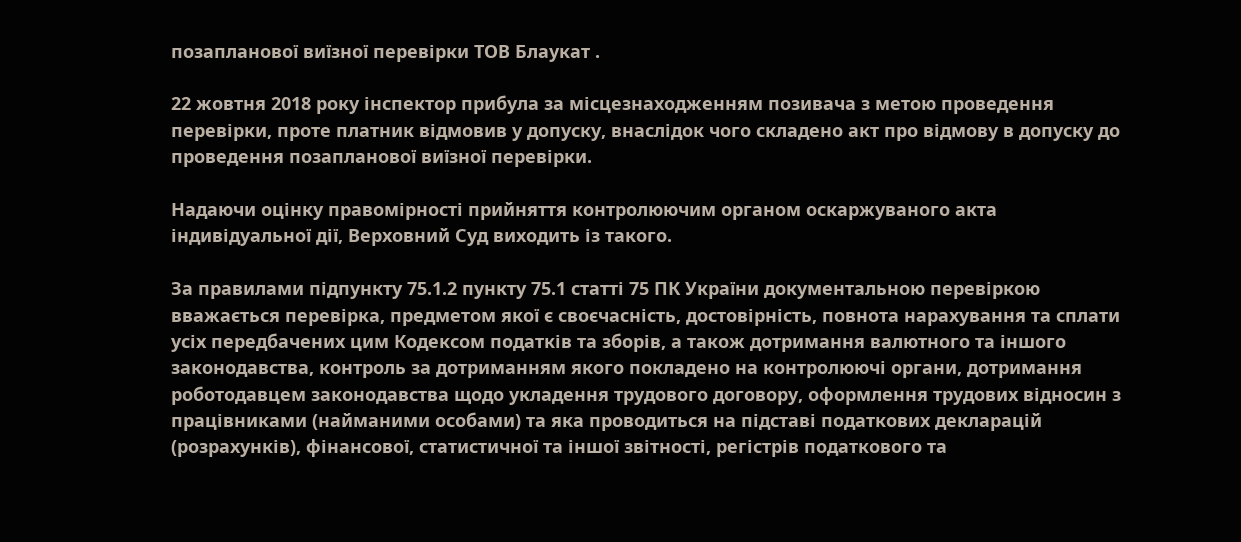позапланової виїзної перевірки ТОВ Блаукат .

22 жовтня 2018 року інспектор прибула за місцезнаходженням позивача з метою проведення перевірки, проте платник відмовив у допуску, внаслідок чого складено акт про відмову в допуску до проведення позапланової виїзної перевірки.

Надаючи оцінку правомірності прийняття контролюючим органом оскаржуваного акта індивідуальної дії, Верховний Суд виходить із такого.

За правилами підпункту 75.1.2 пункту 75.1 статті 75 ПК України документальною перевіркою вважається перевірка, предметом якої є своєчасність, достовірність, повнота нарахування та сплати усіх передбачених цим Кодексом податків та зборів, а також дотримання валютного та іншого законодавства, контроль за дотриманням якого покладено на контролюючі органи, дотримання роботодавцем законодавства щодо укладення трудового договору, оформлення трудових відносин з працівниками (найманими особами) та яка проводиться на підставі податкових декларацій (розрахунків), фінансової, статистичної та іншої звітності, регістрів податкового та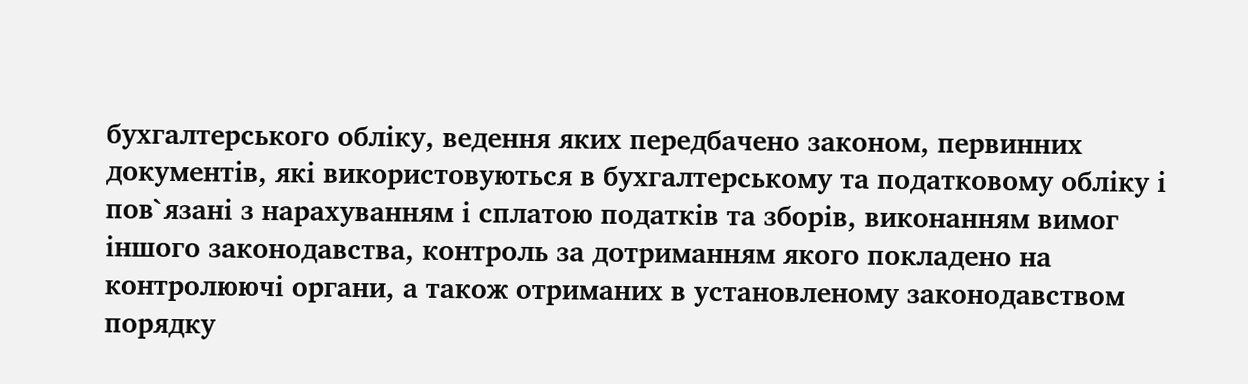бухгалтерського обліку, ведення яких передбачено законом, первинних документів, які використовуються в бухгалтерському та податковому обліку і пов`язані з нарахуванням і сплатою податків та зборів, виконанням вимог іншого законодавства, контроль за дотриманням якого покладено на контролюючі органи, а також отриманих в установленому законодавством порядку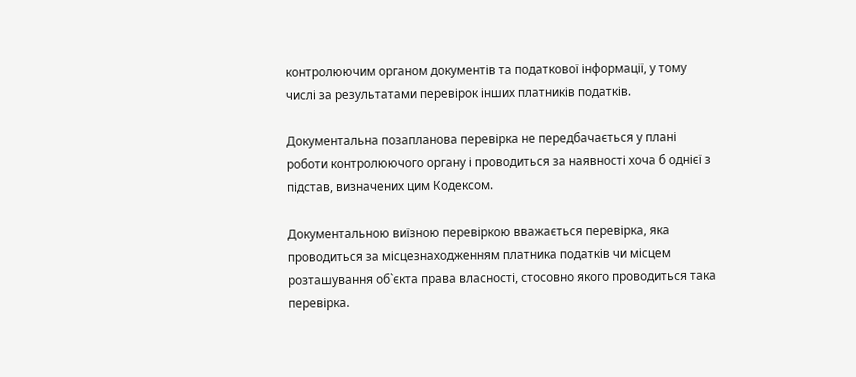контролюючим органом документів та податкової інформації, у тому числі за результатами перевірок інших платників податків.

Документальна позапланова перевірка не передбачається у плані роботи контролюючого органу і проводиться за наявності хоча б однієї з підстав, визначених цим Кодексом.

Документальною виїзною перевіркою вважається перевірка, яка проводиться за місцезнаходженням платника податків чи місцем розташування об`єкта права власності, стосовно якого проводиться така перевірка.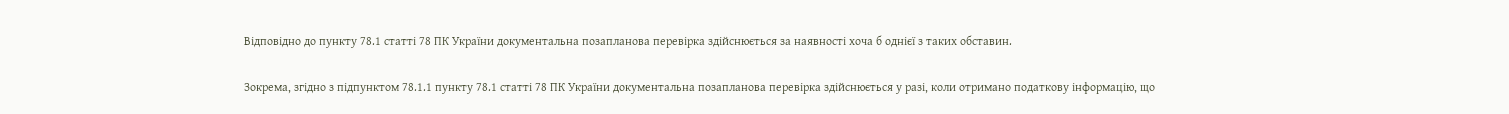Відповідно до пункту 78.1 статті 78 ПК України документальна позапланова перевірка здійснюється за наявності хоча б однієї з таких обставин.

Зокрема, згідно з підпунктом 78.1.1 пункту 78.1 статті 78 ПК України документальна позапланова перевірка здійснюється у разі, коли отримано податкову інформацію, що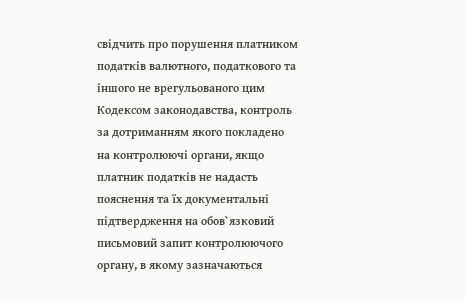свідчить про порушення платником податків валютного, податкового та іншого не врегульованого цим Кодексом законодавства, контроль за дотриманням якого покладено на контролюючі органи, якщо платник податків не надасть пояснення та їх документальні підтвердження на обов`язковий письмовий запит контролюючого органу, в якому зазначаються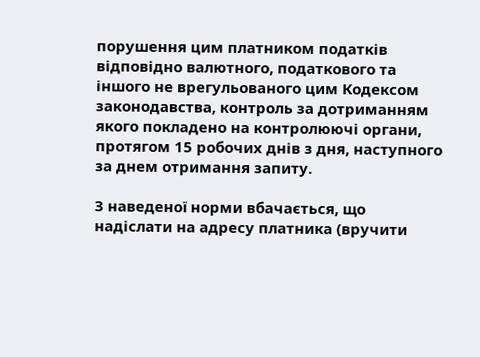порушення цим платником податків відповідно валютного, податкового та іншого не врегульованого цим Кодексом законодавства, контроль за дотриманням якого покладено на контролюючі органи, протягом 15 робочих днів з дня, наступного за днем отримання запиту.

З наведеної норми вбачається, що надіслати на адресу платника (вручити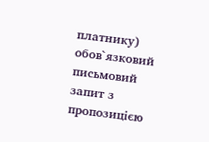платнику) обов`язковий письмовий запит з пропозицією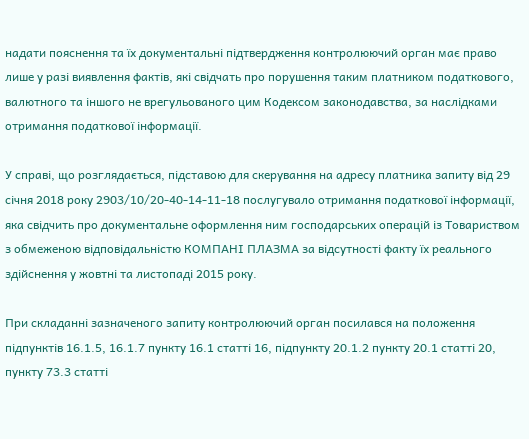надати пояснення та їх документальні підтвердження контролюючий орган має право лише у разі виявлення фактів, які свідчать про порушення таким платником податкового, валютного та іншого не врегульованого цим Кодексом законодавства, за наслідками отримання податкової інформації.

У справі, що розглядається, підставою для скерування на адресу платника запиту від 29 січня 2018 року 2903/10/20-40-14-11-18 послугувало отримання податкової інформації, яка свідчить про документальне оформлення ним господарських операцій із Товариством з обмеженою відповідальністю КОМПАНІ ПЛАЗМА за відсутності факту їх реального здійснення у жовтні та листопаді 2015 року.

При складанні зазначеного запиту контролюючий орган посилався на положення підпунктів 16.1.5, 16.1.7 пункту 16.1 статті 16, підпункту 20.1.2 пункту 20.1 статті 20, пункту 73.3 статті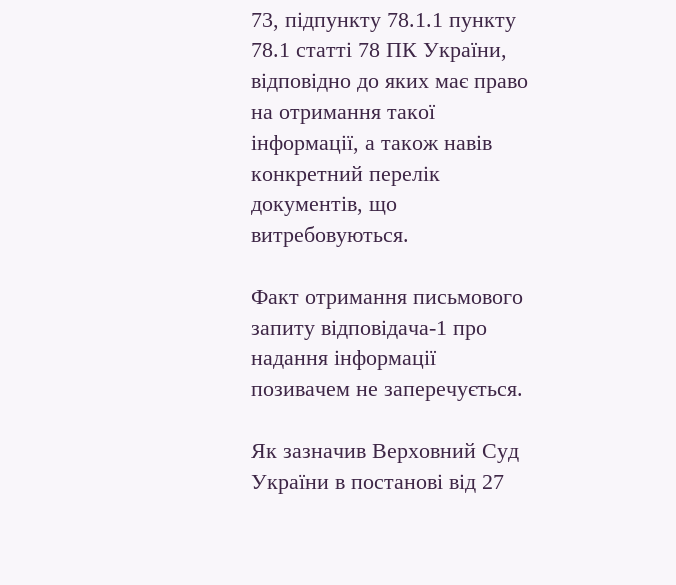73, підпункту 78.1.1 пункту 78.1 статті 78 ПК України, відповідно до яких має право на отримання такої інформації, а також навів конкретний перелік документів, що витребовуються.

Факт отримання письмового запиту відповідача-1 про надання інформації позивачем не заперечується.

Як зазначив Верховний Суд України в постанові від 27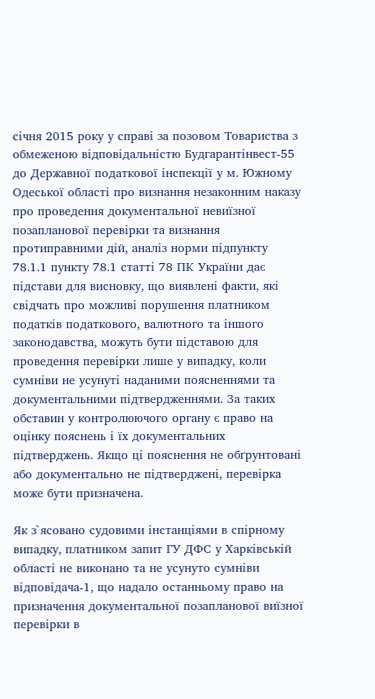січня 2015 року у справі за позовом Товариства з обмеженою відповідальністю Будгарантінвест-55 до Державної податкової інспекції у м. Южному Одеської області про визнання незаконним наказу про проведення документальної невиїзної позапланової перевірки та визнання протиправними дій, аналіз норми підпункту 78.1.1 пункту 78.1 статті 78 ПК України дає підстави для висновку, що виявлені факти, які свідчать про можливі порушення платником податків податкового, валютного та іншого законодавства, можуть бути підставою для проведення перевірки лише у випадку, коли сумніви не усунуті наданими поясненнями та документальними підтвердженнями. За таких обставин у контролюючого органу є право на оцінку пояснень і їх документальних підтверджень. Якщо ці пояснення не обґрунтовані або документально не підтверджені, перевірка може бути призначена.

Як з`ясовано судовими інстанціями в спірному випадку, платником запит ГУ ДФС у Харківській області не виконано та не усунуто сумніви відповідача-1, що надало останньому право на призначення документальної позапланової виїзної перевірки в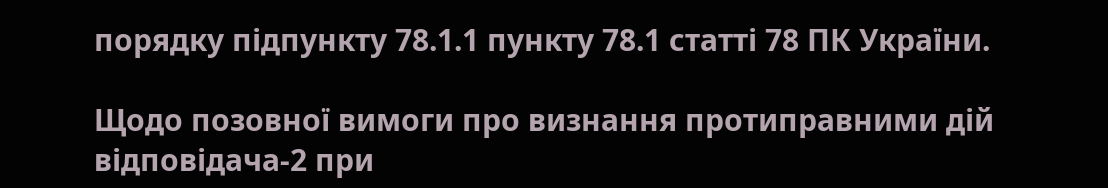порядку підпункту 78.1.1 пункту 78.1 статті 78 ПК України.

Щодо позовної вимоги про визнання протиправними дій відповідача-2 при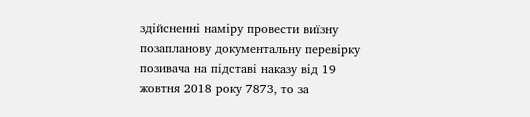здійсненні наміру провести виїзну позапланову документальну перевірку позивача на підставі наказу від 19 жовтня 2018 року 7873, то за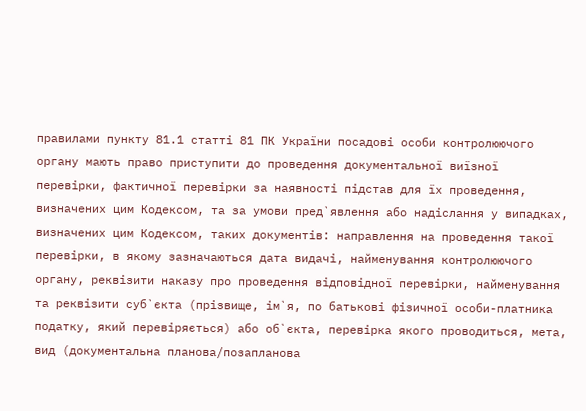правилами пункту 81.1 статті 81 ПК України посадові особи контролюючого органу мають право приступити до проведення документальної виїзної перевірки, фактичної перевірки за наявності підстав для їх проведення, визначених цим Кодексом, та за умови пред`явлення або надіслання у випадках, визначених цим Кодексом, таких документів: направлення на проведення такої перевірки, в якому зазначаються дата видачі, найменування контролюючого органу, реквізити наказу про проведення відповідної перевірки, найменування та реквізити суб`єкта (прізвище, ім`я, по батькові фізичної особи-платника податку, який перевіряється) або об`єкта, перевірка якого проводиться, мета, вид (документальна планова/позапланова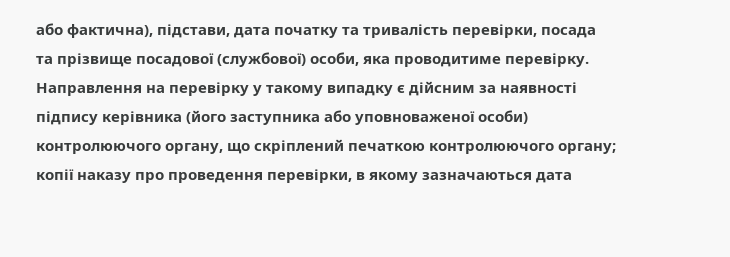або фактична), підстави, дата початку та тривалість перевірки, посада та прізвище посадової (службової) особи, яка проводитиме перевірку. Направлення на перевірку у такому випадку є дійсним за наявності підпису керівника (його заступника або уповноваженої особи) контролюючого органу, що скріплений печаткою контролюючого органу; копії наказу про проведення перевірки, в якому зазначаються дата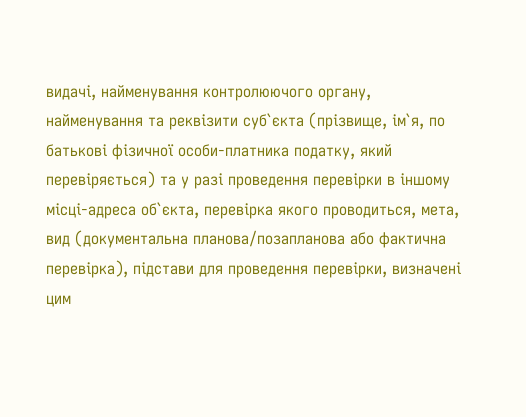видачі, найменування контролюючого органу, найменування та реквізити суб`єкта (прізвище, ім`я, по батькові фізичної особи-платника податку, який перевіряється) та у разі проведення перевірки в іншому місці-адреса об`єкта, перевірка якого проводиться, мета, вид (документальна планова/позапланова або фактична перевірка), підстави для проведення перевірки, визначені цим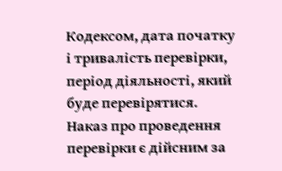Кодексом, дата початку і тривалість перевірки, період діяльності, який буде перевірятися. Наказ про проведення перевірки є дійсним за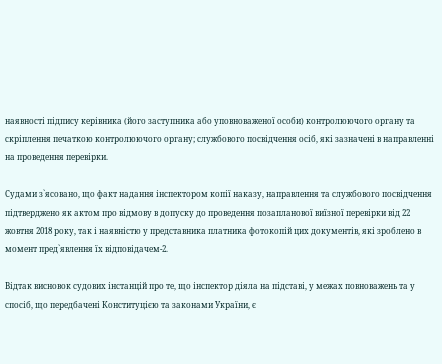наявності підпису керівника (його заступника або уповноваженої особи) контролюючого органу та скріплення печаткою контролюючого органу; службового посвідчення осіб, які зазначені в направленні на проведення перевірки.

Судами з`ясовано, що факт надання інспектором копії наказу, направлення та службового посвідчення підтверджено як актом про відмову в допуску до проведення позапланової виїзної перевірки від 22 жовтня 2018 року, так і наявністю у представника платника фотокопій цих документів, які зроблено в момент пред`явлення їх відповідачем-2.

Відтак висновок судових інстанцій про те, що інспектор діяла на підставі, у межах повноважень та у спосіб, що передбачені Конституцією та законами України, є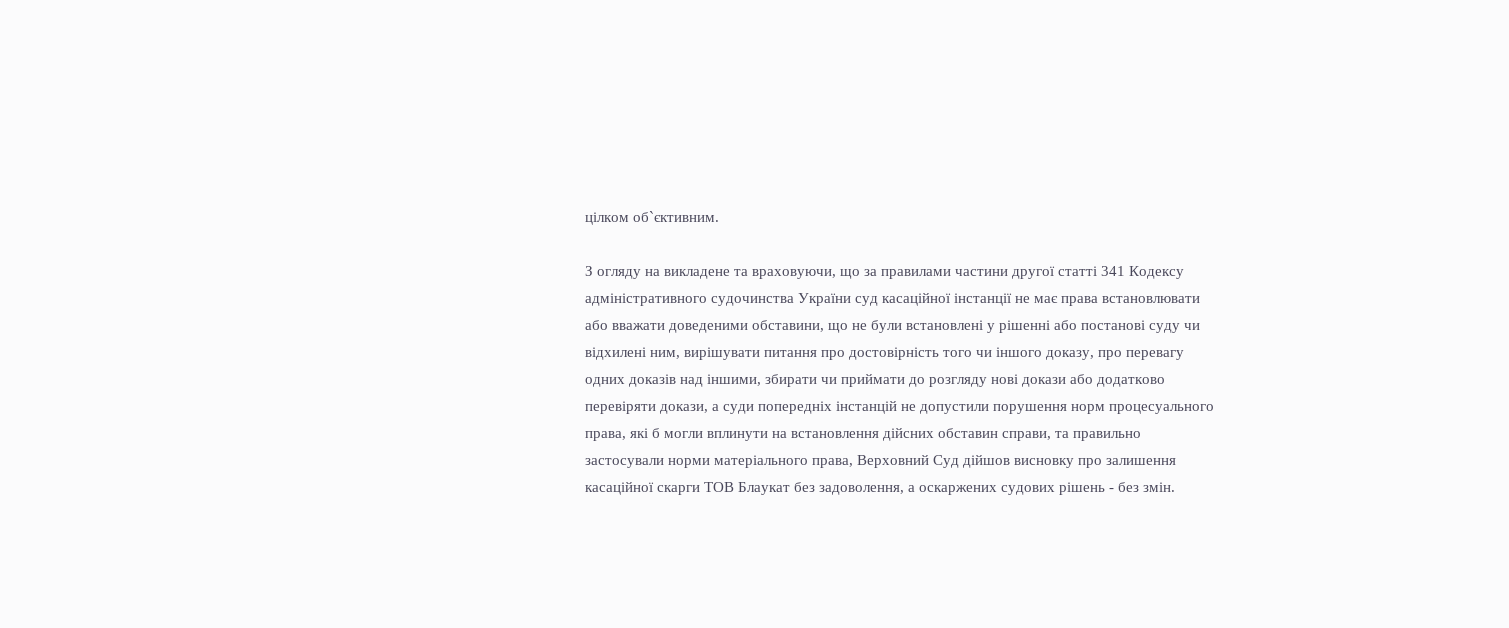цілком об`єктивним.

З огляду на викладене та враховуючи, що за правилами частини другої статті 341 Кодексу адміністративного судочинства України суд касаційної інстанції не має права встановлювати або вважати доведеними обставини, що не були встановлені у рішенні або постанові суду чи відхилені ним, вирішувати питання про достовірність того чи іншого доказу, про перевагу одних доказів над іншими, збирати чи приймати до розгляду нові докази або додатково перевіряти докази, а суди попередніх інстанцій не допустили порушення норм процесуального права, які б могли вплинути на встановлення дійсних обставин справи, та правильно застосували норми матеріального права, Верховний Суд дійшов висновку про залишення касаційної скарги ТОВ Блаукат без задоволення, а оскаржених судових рішень - без змін.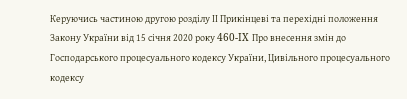Керуючись частиною другою розділу ІІ Прикінцеві та перехідні положення Закону України від 15 січня 2020 року 460-IX Про внесення змін до Господарського процесуального кодексу України, Цивільного процесуального кодексу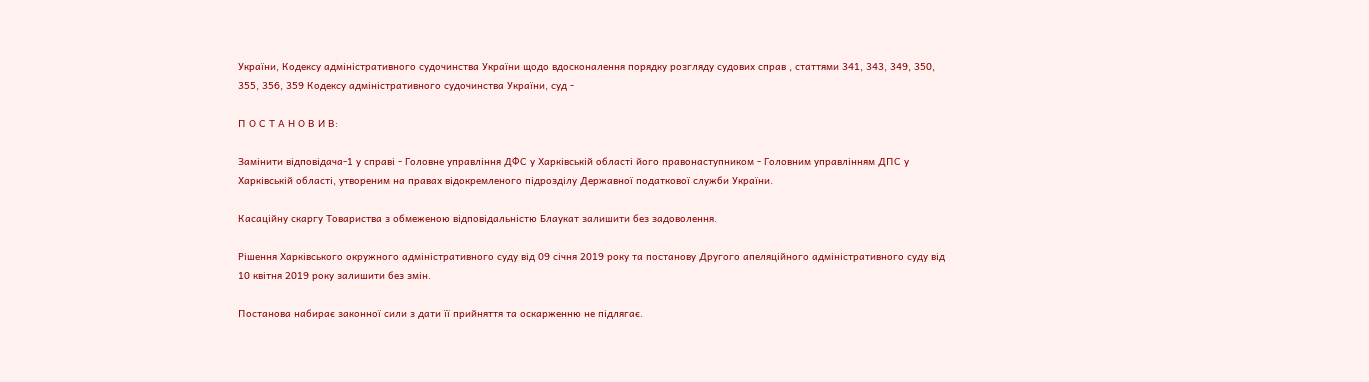України, Кодексу адміністративного судочинства України щодо вдосконалення порядку розгляду судових справ , статтями 341, 343, 349, 350, 355, 356, 359 Кодексу адміністративного судочинства України, суд -

П О С Т А Н О В И В:

Замінити відповідача-1 у справі - Головне управління ДФС у Харківській області його правонаступником - Головним управлінням ДПС у Харківській області, утвореним на правах відокремленого підрозділу Державної податкової служби України.

Касаційну скаргу Товариства з обмеженою відповідальністю Блаукат залишити без задоволення.

Рішення Харківського окружного адміністративного суду від 09 січня 2019 року та постанову Другого апеляційного адміністративного суду від 10 квітня 2019 року залишити без змін.

Постанова набирає законної сили з дати її прийняття та оскарженню не підлягає.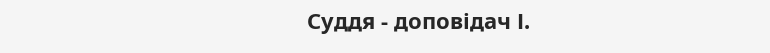Суддя - доповідач І.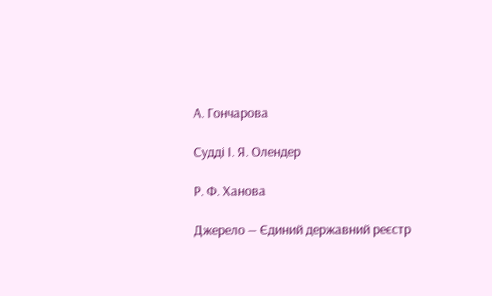А. Гончарова

Судді І. Я. Олендер

Р. Ф. Ханова

Джерело — Єдиний державний реєстр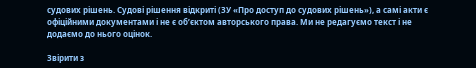судових рішень. Судові рішення відкриті (ЗУ «Про доступ до судових рішень»), а самі акти є офіційними документами і не є обʼєктом авторського права. Ми не редагуємо текст і не додаємо до нього оцінок.

Звірити з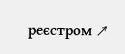реєстром ↗